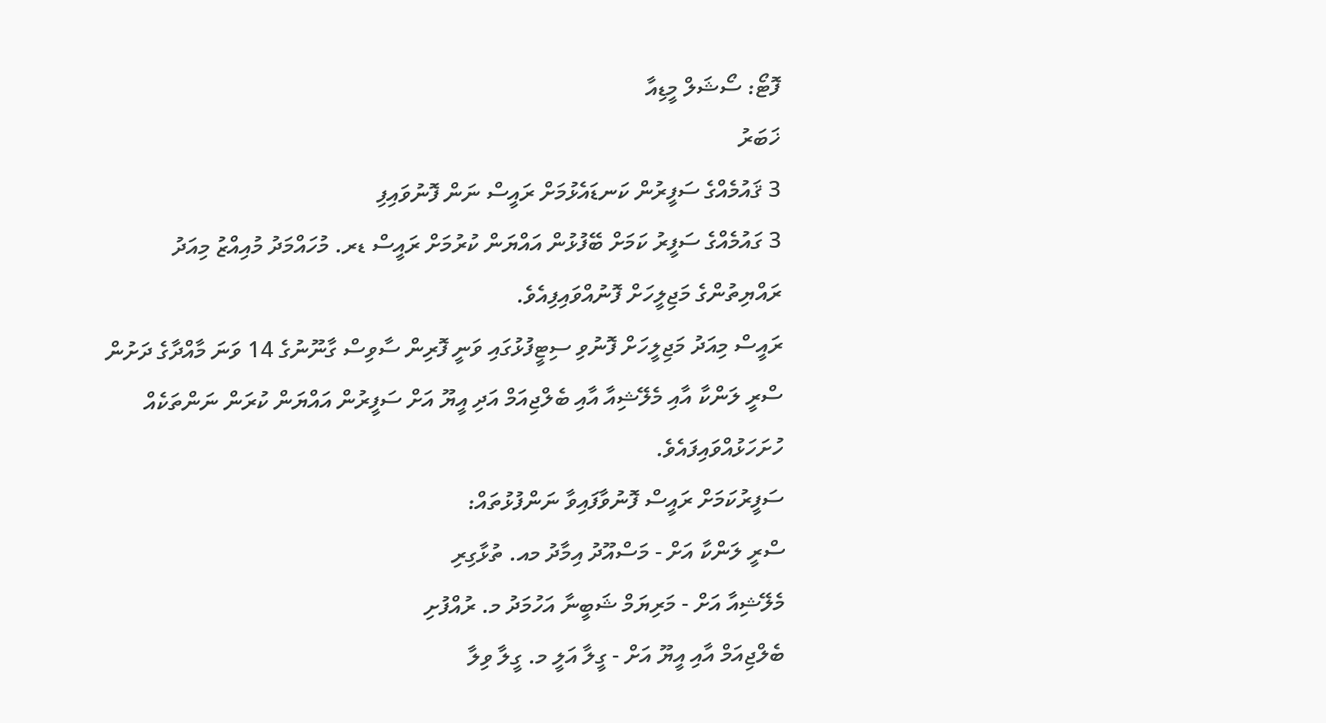ފޮޓޯ: ސޯޝަލް މީޑިއާ
ޚަބަރު
3 ޤައުމެއްގެ ސަފީރުން ކަނޑައެޅުމަށް ރައީސް ނަން ފޮނުވައިފި
3 ގައުމެއްގެ ސަފީރު ކަމަށް ބޭފުޅުން އައްޔަން ކުރުމަށް ރައީސް ޑރ. މުހައްމަދު މުއިއްޒު މިއަދު ރައްޔިތުންގެ މަޖިލީހަށް ފޮނުއްވައިފިއެވެ.
ރައީސް މިއަދު މަޖިލީހަށް ފޮނުވި ސިޓީފުޅުގައި ވަނީ ފޮރިން ސާވިސް ގާނޫނުގެ 14 ވަނަ މާއްދާގެ ދަށުން ސްރީ ލަންކާ އާއި މެލޭޝިއާ އާއި ބެލްޖިއަމް އަދި އީޔޫ އަށް ސަފީރުން އައްޔަން ކުރަން ނަންތަކެއް ހުށަހަޅުއްވައިފައެވެ.
ސަފީރުކަމަށް ރައީސް ފޮނުވާފައިވާ ނަންފުޅުތައް:
ސްރީ ލަންކާ އަށް - މަސްއޫދު އިމާދު މއ. ތުޅާގިރި
މެލޭޝިއާ އަށް - މަރިޔަމް ޝަބީނާ އަހުމަދު މ. ރުއްފުށި
ބެލްޖިއަމް އާއި އީޔޫ އަށް - ގީލާ އަލީ މ. ގީލާ ވިލާ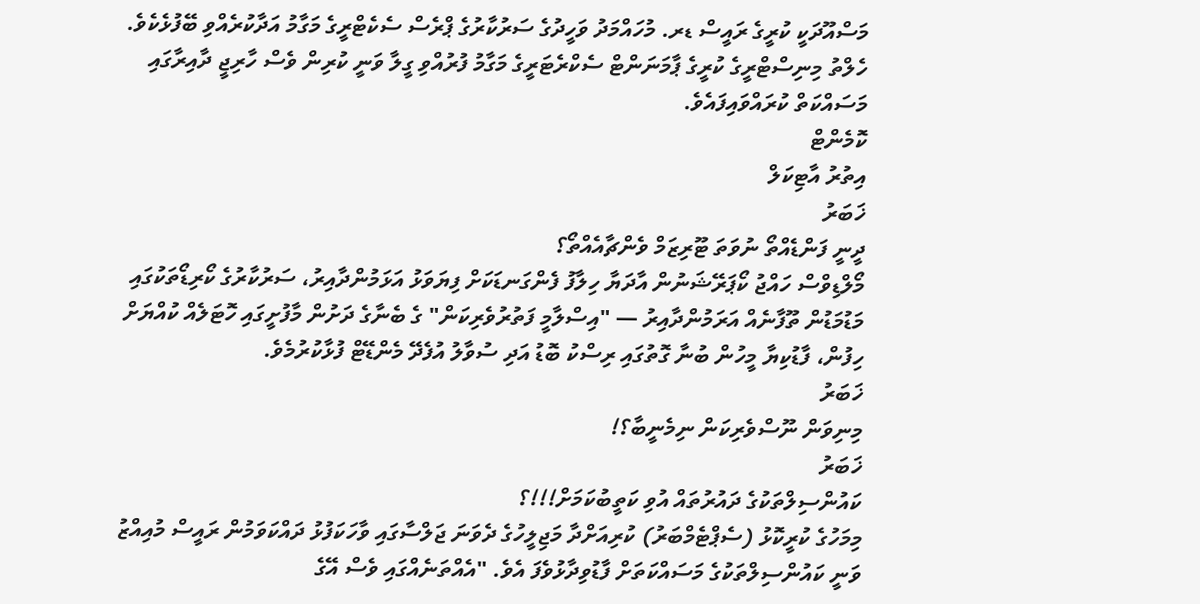މަސްއޫދަކީ ކުރީގެ ރައީސް ޑރ. މުހައްމަދު ވަހީދުގެ ސަރުކާރުގެ ޕްރެސް ސެކެޓްރީގެ މަގާމު އަދާކުރެއްވި ބޭފުޅެކެވެ. ހެލްތު މިނިސްޓްރީގެ ކުރީގެ ޕާމަނަންޓް ސެކްރެޓަރީގެ މަގާމު ފުރުއްވި ގީލާ ވަނީ ކުރިން ވެސް ހާރިޖީ ދާއިރާގައި މަސައްކަތް ކުރައްވައިފައެވެ.
ކޮމެންޓް
އިތުރު އާޓިކަލް
ޚަބަރު
ދީނީ ފަންޑެއްތޯ ނުވަތަ ޓޫރިޒަމް ވެންޗާއެއްތޯ؟
މޯލްޑިވްސް ހައްޖު ކޯޕަރޭޝަނުން އާދަޔާ ހިލާފު ފެންގަނޑަކަށް ފިޔަވަޅު އަޅަމުންދާއިރު، ސަރުކާރުގެ ކޯރިޑޯތަކުގައި މަޑުމަޑުން ތޫފާނެއް އަރަމުންދާއިރު — "އިސްލާމީ ފަތުރުވެރިކަން" ގެ ބެނާގެ ދަށުން މާފުށީގައި ހޮޓަލެއް ކުއްޔަށް ހިފުން، ފާޑުކިޔާ މީހުން ބުނާ ގޮތުގައި ރިސްކު ބޮޑު އަދި ސުވާލު އުފެދޭ މެންޑޭޓް ފުޅާކުރުމެވެ.
ޚަބަރު
މިނިވަން ނޫސްވެރިކަން ނިމެނީބާ؟!
ޚަބަރު
ކައުންސިލްތަކުގެ ދައުރުތައް އުވި ކަތީބުކަމަށް!!!؟
މިމަހުގެ ކުރީކޮޅު (ސެޕްޓެމްބަރު) ކުރިއަށްދާ މަޖިލީހުގެ ދެވަނަ ޖަލްސާގައި ވާހަކަފުޅު ދައްކަވަމުން ރައީސް މުއިއްޒު ވަނީ ކައުންސިލްތަކުގެ މަސައްކަތަށް ފާޑުވިދާޅުވެފަ އެވެ. "އެއްތަނެއްގައި ވެސް އޭގެ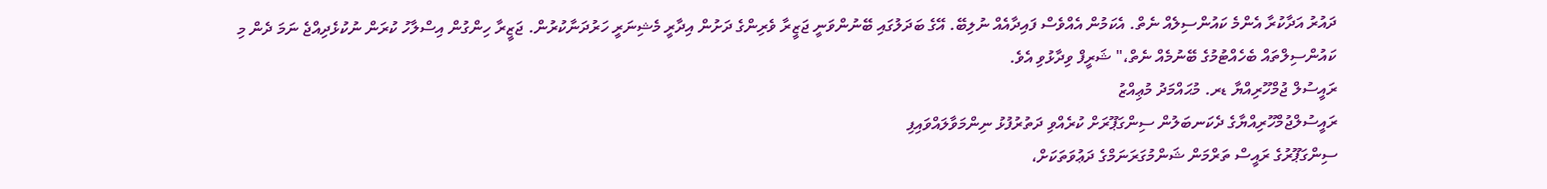ދައުރު އަދާކުރާ އެންމެ ކައުންސިލެއް ނެތް. އެކަމުން އެއްވެސް ފައިދާއެއް ނުލިބޭ. އޭގެ ބަދަލުގައި ބޭނުންވަނީ ޖަޒީރާ ވެރިންގެ ދަށުން އިދާރީ މެޝިނަރީ ހަރުދަނާކުރުން. ޖަޒީރާ ހިންގުން އިސްލާހު ކުރަން ނުކުޅެދިއްޖެ ނަމަ ދެން މި ކައުންސިލްތައް ބެހެއްޓުމުގެ ބޭނުމެއް ނެތް،" ޝަރީފް ވިދާޅުވި އެވެ.
ރައީސުލް ޖުމްހޫރިއްޔާ ޑރ. މުޙައްމަދު މުޢިއްޒު
ރައީސުލްޖުމްހޫރިއްޔާގެ ދެކަނބަލުން ސިންގަޕޫރަށް ކުރެއްވި ދަތުރުފުޅު ނިންމަވާލައްވައިފި
ސިންގަޕޫރުގެ ރައީސް ތަރްމަން ޝަންމުގަރަނަމްގެ ދަޢުވަތަކަށް،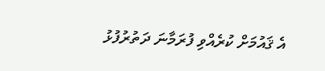އެ ޤައުމަށް ކުރެއްވި ފުރަމާނަ ދަތުރުފުޅު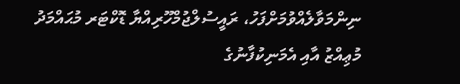ނިންމަވާލެއްވުމަށްފަހު، ރައީސުލްޖުމްހޫރިއްޔާ ޑޮކްޓަރ މުޙައްމަދު މުޢިއްޒު އާއި އެމަނިކުފާނުގެ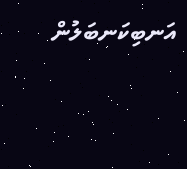އަނބިކަނބަލުން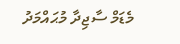މެޑަމް ސާޖިދާ މުޙައްމަދު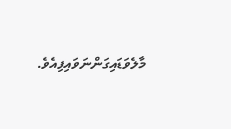މާލެވަޑައިގަންނަވައިފިއެވެ.